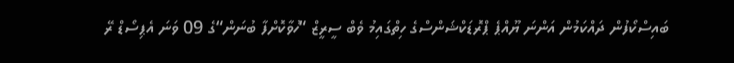ބައިސްކޯފުން ދައްކަމުން އަންނަ ޔޫއްޕެ ޕްރޮޑަކްޝަންސްގެ ހިތްގައިމު ވެބް ސީރީޒް “ހުވާކޮށްފާ ބުނަން“ގެ 09 ވަނަ އެޕިސޯޑް ރޭ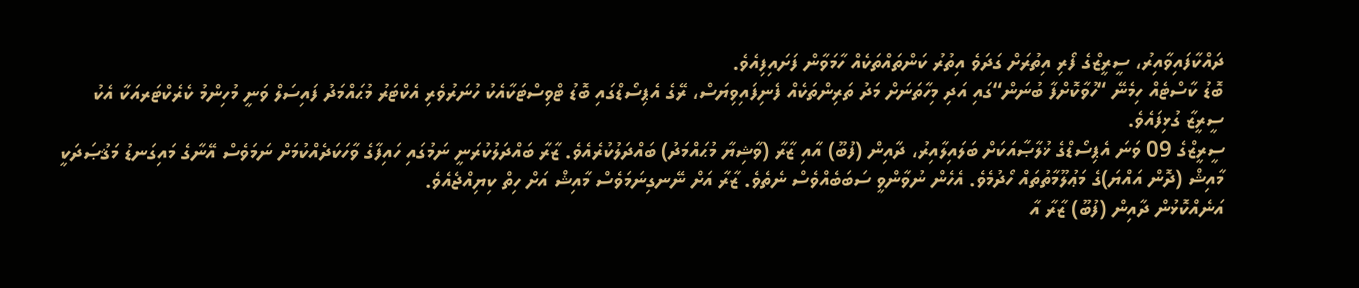ދައްކާފައިވާއިރު، ސީރީޒްގެ ފޯރި އިތުރަށް ގަދަވެ އިތުރު ކަންތައްތަކެއް ހާމަވާން ފަށައިފިއެވެ.
ބޮޑު ކާސްޓެއް ހިމެނޭ “ހުވާކޮށްފާ ބުނަން“ގައި އަދި މިހާތަނަށް މަދު ތަރިންތަކެއް ފެނިފައިވިޔަސް، ރޭގެ އެޕިސޯޑްގައި ބޮޑު ޓްވިސްޓަކާއެކު ހުނަރުވެރި އެކްޓަރު މުޙައްމަދު ފައިސަލް ވަނީ މުހިންމު ކެރެކްޓަރއަކާ އެކު ސީރީޒާ ގުޅިފައެވެ.
ސީރީޒްގެ 09 ވަނަ އެޕިސޯޑްގެ ޚުލާޞާއަކަށް ބަލައިލާއިރު، ދާއިން (ފުބޫ) އާއި ޒާރާ (ވާޝިޔާ މުޙައްމަދު) ބައްދަލުކުރެއެވެ. ޒާރާ ބައްދަލުކުރަނީ ނަމުގައި ހައިފާގެ ވާހަކަދެއްކުމަށް ނަމަވެސް އޭނާގެ މައިގަނޑު މަޤުޞަދަކީ މާއިޝް (ދޮން އައްޔަ)ގެ މަޢުލޫމާތުތައް ހޯދުމެވެ. އެހެން ނުވާންވީ ސަބަބެއްވެސް ނެތެވެ. ޒާރާ އަށް ނޭނގިނަމަވެސް މާއިޝް އަށް ހިތް ކިޔިއްޖެއެވެ.
އަނެއްކޮޅުން ދާއިން (ފުބޫ) ޒާރާ އާ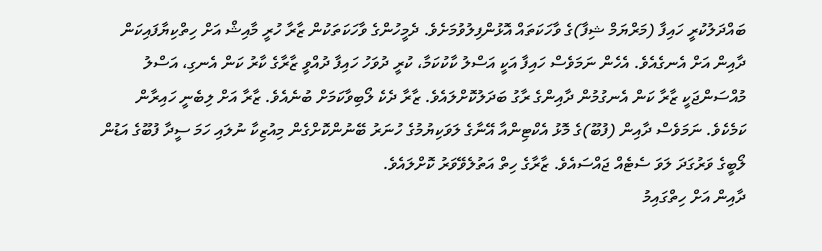ބައްދަލުކުރީ ހައިފާ (މަރްޔަމް ޝިފާ)ގެ ވާހަކަތައް އޮޅުންފިލުވުމަށެވެ. ދެމީހުންގެ ވާހަކަތަކުން ޒާރާ ހުރީ މާއިޝް އަށް ހިތްކިޔާފައިކަން ދާއިން އަށް އެނގެއެވެ. އެހެން ނަމަވެސް ހައިފާ އަކީ އަސްލު ކާކުކަމާ، ކުރީ ދުވަހު ހައިފާ ދުއްވީ ޒާރާގެ ކާރު ކަން އެނގި، އަސްލު މުއްސަންޖަކީ ޒާރާ ކަން އެނގުމުން ދާއިންގެ ރާގު ބަދަލުކޮށްލައެވެ. ޒާރާ ދެކެ ލޯބިވާކަމަށް ބުނެއެވެ. ޒާރާ އަށް ލިބެނީ ހައިރާން ކަމެކެވެ. ނަމަވެސް ދާއިން (ފުބޫ)ގެ މޮޅު އެކްޓިންއާ އޭނާގެ ލަވަކިޔުމުގެ ހުނަރު ބޭނުންކޮށްގެން މިއުޒިކާ ނުލައި ހަމަ ސީދާ ފުބޫގެ އަޑުން ލޯބީގެ ވަރުގަދަ ލަވަ ސެޓެއް ޖައްސައެވެ. ޒާރާގެ ހިތް އަތުލެވޭވަރު ކޮށްލައެވެ.
ދާއިން އަށް ހިތްގައިމު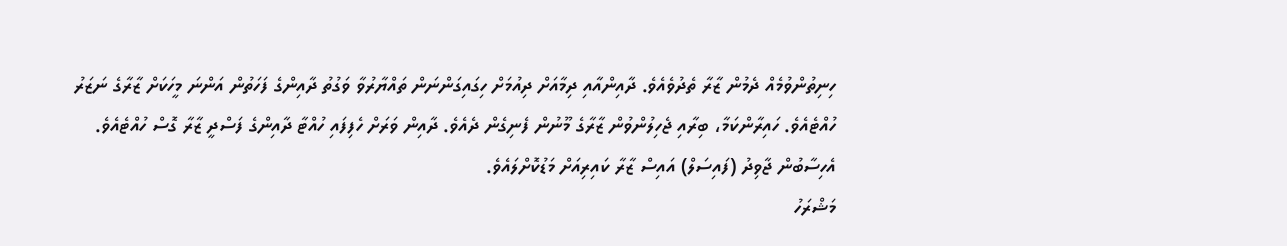ހިނިތުންވުމެއް ދެމުން ޒާރާ ތެދުވެއެވެ. ދާއިންއާއި ދިމާއަށް ދިއުމަށް ހިގައިގަންނަން ތައްޔާރުވާ ވަގުތު ދާއިންގެ ފަހަތުން އަންނަ މީހަކަށް ޒާރާގެ ނަޒަރު ހުއްޓެއެވެ. ހައިރާންކަމާ، ބިރާއި ޖެހިލުންވުން ޒާރާގެ މޫނުން ފެނިގެން ދެއެވެ. ދާއިން ވަރަށް ހެފިފައި ހުއްޓާ ދާއިންގެ ފަސްދީ ޒާރާ ގޮސް ހުއްޓެއެވެ. އެހިސާބުން ޖާވިދު (ފައިސަލް) އައިސް ޒާރާ ކައިރިއަށް މަޑުކޮށްލައެވެ.
މަޝްރަހު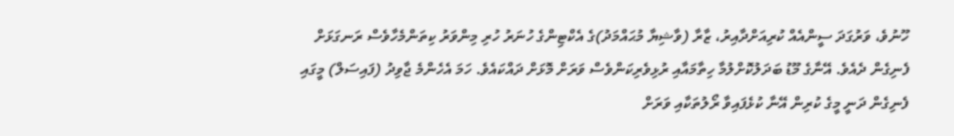ހޫނުވެ، ވަރުގަދަ ސީންއެއް ކުރިއަށްދާއިރު، ޒާރާ (ވާޝިޔާ މުޙައްމަދު)ގެ އެކްޓިންގެ ހުނަރު ހުރި މިންވަރު ކިތަންމެހާވެސް ރަނގަޅަށް ފެނިގެން ދެއެވެ. އޭނާގެ މޫޑު ބަދަލުކޮށްލުމާ ހިތާމައާއި ރުޅިވެރިކަންވެސް ވަރަށް މޮޅަށް ދައްކައެވެ. ހަމަ އެހެންމެ ޖާވިދު (ފައިސަލް) މީގައި ފެނިގެން ދަނީ މީގެ ކުރިން އޭނާ ކުޅެފައިވާ ރޯލުތަކާއި ވަރަށް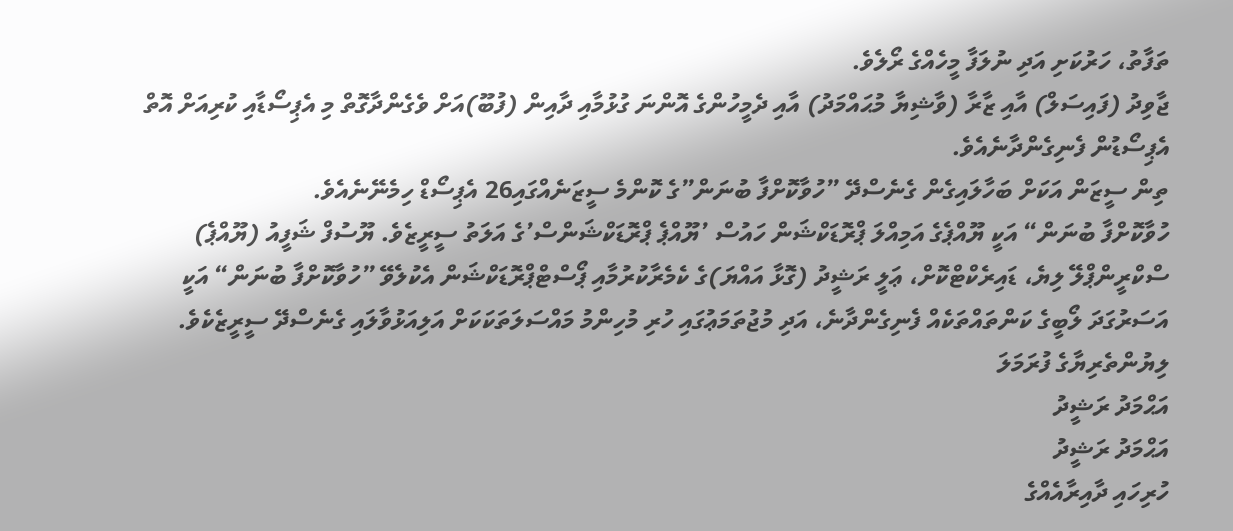ތަފާތު، ހަރުކަށި އަދި ނުލަފާ މީހެއްގެ ރޯލެވެ.
ޖާވިދު (ފައިސަލް) އާއި ޒާރާ (ވާޝިޔާ މުޙައްމަދު) އާއި ދެމީހުންގެ އޮންނަ ގުޅުމާއި ދާއިން (ފުބޫ)އަށް ވެގެންދާގޮތް މި އެޕިސޯޑާއި ކުރިއަށް އޮތް އެޕިސޯޑުން ފެނިގެންދާނެއެވެ.
ތިން ސީޒަން އަކަށް ބަހާލައިގެން ގެނެސްދޭ ”ހުވާކޮށްފާ ބުނަން”ގެ ކޮންމެ ސީޒަނެއްގައި26 އެޕިސޯޑް ހިމެނޭނެއެވެ.
ހުވާކޮށްފާ ބުނަން“ އަކީ ޔޫއްޕެގެ އަމިއްލަ ޕްރޮޑަކްޝަން ހައުސް ’ޔޫއްޕެ ޕްރޮޑަކްޝަންސް’ގެ އަލަތު ސީރީޒެވެ. ޔޫސުފް ޝަފީއު (ޔޫއްޕެ) ސްކްރީންޕްލޭ ލިޔެ، ޑައިރެކްޓްކޮށް، ޢަލީ ރަޝީދު (ގޮޅާ އައްޔަ)ގެ ކެމެރާކުރުމާއި ޕޯސްޓްޕްރޮޑަކްޝަން އެކުލެވޭ ”ހުވާކޮށްފާ ބުނަން“ އަކީ އަސަރުގަދަ ލޯބީގެ ކަންތައްތަކެއް ފެނިގެންދާނެ، އަދި މުޖުތަމަޢުގައި ހުރި މުހިންމު މައްސަލަތަކަކަށް އަލިއަޅުވާލައި ގެނެސްދޭ ސީރީޒެކެވެ.
ލިޔުންތެރިޔާގެ ފުރަމަލަ
އަޙްމަދު ރަޝީދު
އަޙްމަދު ރަޝީދު
ހުރިހައި ދާއިރާއެއްގެ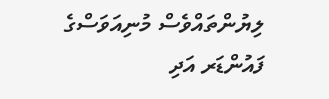ލިޔުންތައްވެސް މުނިއަވަސްގެ ފައުންޑަރ އަދި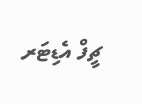ޗީފް އެޑިޓަރ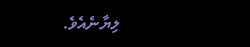ލިޔާނެއެވެ.